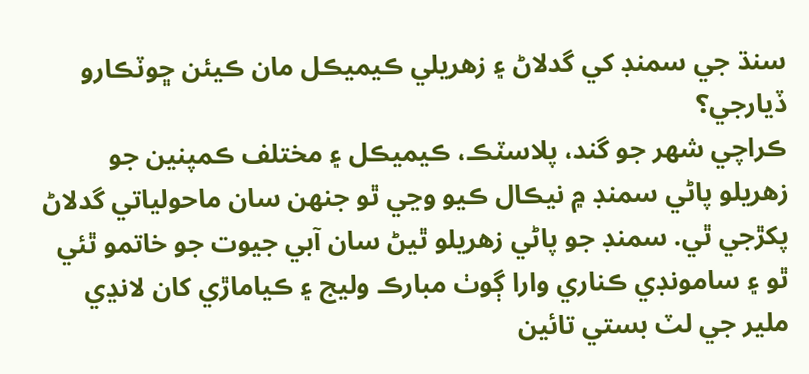سنڌ جي سمنڊ کي گدلاڻ ۽ زھريلي ڪيميڪل مان ڪيئن ڇوٽڪارو ڏيارجي؟
ڪراچي شھر جو گند، پلاسٽڪ، ڪيميڪل ۽ مختلف ڪمپنين جو زھريلو پاڻي سمنڊ ۾ نيڪال ڪيو وڃي ٿو جنھن سان ماحولياتي گدلاڻ پکڙجي ٿي. سمنڊ جو پاڻي زھريلو ٿيڻ سان آبي جيوت جو خاتمو ٿئي ٿو ۽ سامونڊي ڪناري وارا ڳوٺ مبارڪ وليج ۽ ڪياماڙي کان لانڍي ملير جي لٽ بستي تائين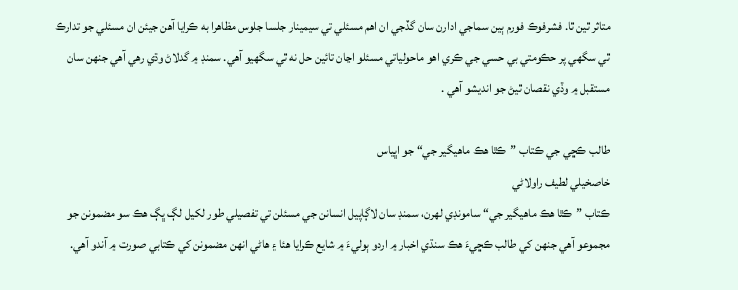متاثر ٿين ٿا. فشرفوڪ فورم ٻين سماجي ادارن سان گڏجي ان اھم مسئلي تي سيمينار جلسا جلوس مظاھرا به ڪرايا آھن جيئن ان مسئلي جو تدارڪ ٿي سگھي پر حڪومتي بي حسي جي ڪري اھو ماحولياتي مسئلو اڃان تائين حل نه ٿي سگھيو آھي. سمنڊ ۾ گدلاڻ وڌي رھي آھي جنھن سان مستقبل ۾ وڏي نقصان ٿيڻ جو انديشو آھي .

طالب ڪڇي جي ڪتاب ”ڪٿا ھڪ ماھيگير جي“ جو اڀياس
خاصخيلي لطيف راولاڻي
ڪتاب ”ڪٿا ھڪ ماھيگير جي“ سامونڊي لھرن، سمنڊ سان لاڳاپيل انسانن جي مسئلن تي تفصيلي طور لکيل لڳ ڀڳ ھڪ سو مضمونن جو مجموعو آھي جنھن کي طالب ڪڇيءَ ھڪ سنڌي اخبار ۾ اردو ٻوليءَ ۾ شايع ڪرايا ھئا ۽ ھاڻي انھن مضمونن کي ڪتابي صورت ۾ آندو آھي.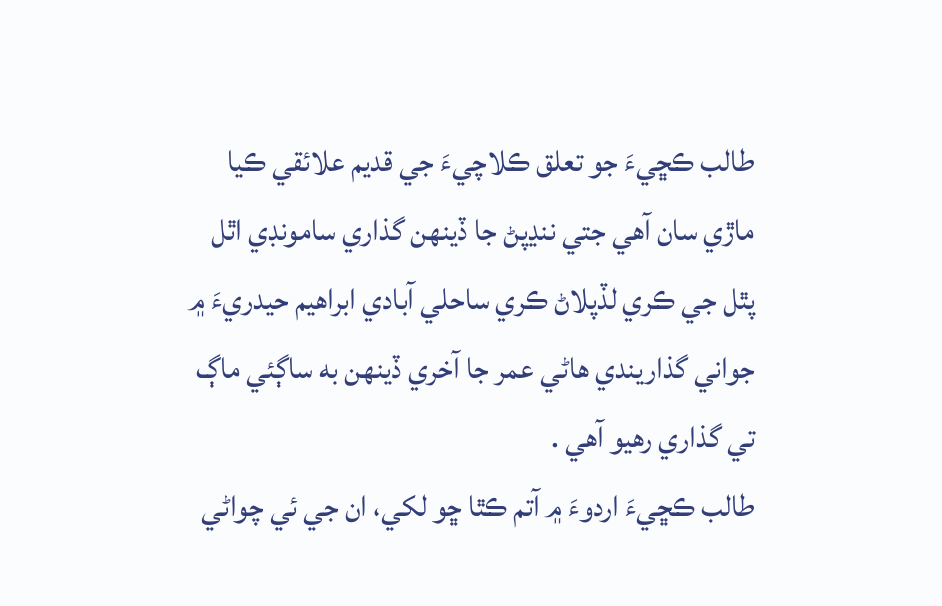طالب ڪڇيءَ جو تعلق ڪلاچيءَ جي قديم علائقي ڪيا ماڙي سان آھي جتي ننڍپڻ جا ڏينھن گذاري سامونڊي اٿل پٿل جي ڪري لڏپلاڻ ڪري ساحلي آبادي ابراھيم حيدريءَ ۾ جواني گذاريندي ھاڻي عمر جا آخري ڏينھن به ساڳئي ماڳ تي گذاري رھيو آھي .
طالب ڪڇيءَ اردوءَ ۾ آتم ڪٿا ڇو لکي، ان جي ئي چواڻي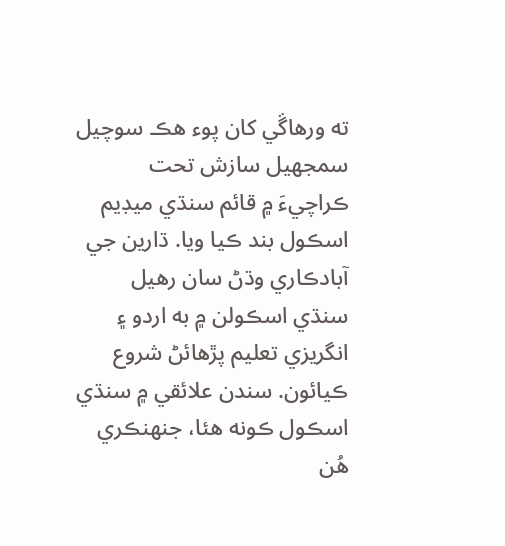ته ورھاڱي کان پوء ھڪ سوچيل سمجھيل سازش تحت ڪراچيءَ ۾ قائم سنڌي ميڊيم اسڪول بند ڪيا ويا. ڌارين جي آبادڪاري وڌڻ سان رھيل سنڌي اسڪولن ۾ به اردو ۽ انگريزي تعليم پڙھائڻ شروع ڪيائون. سندن علائقي ۾ سنڌي اسڪول ڪونه ھئا، جنھنڪري ھُن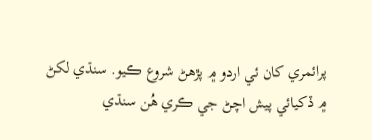پرائمري کان ئي اردو ۾ پڙھڻ شروع ڪيو. سنڌي لکڻ ۾ ڏکيائي پيش اچڻ جي ڪري ھُن سنڌي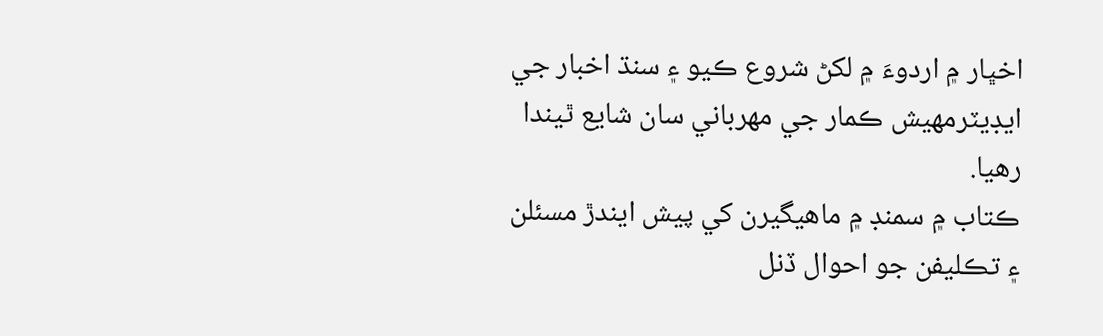اخڀار ۾ اردوءَ ۾ لکڻ شروع ڪيو ۽ سنڌ اخبار جي ايڊيٽرمھيش ڪمار جي مھرباني سان شايع ٿيندا رھيا.
ڪتاب ۾ سمنڊ ۾ ماھيگيرن کي پيش ايندڙ مسئلن ۽ تڪليفن جو احوال ڏنل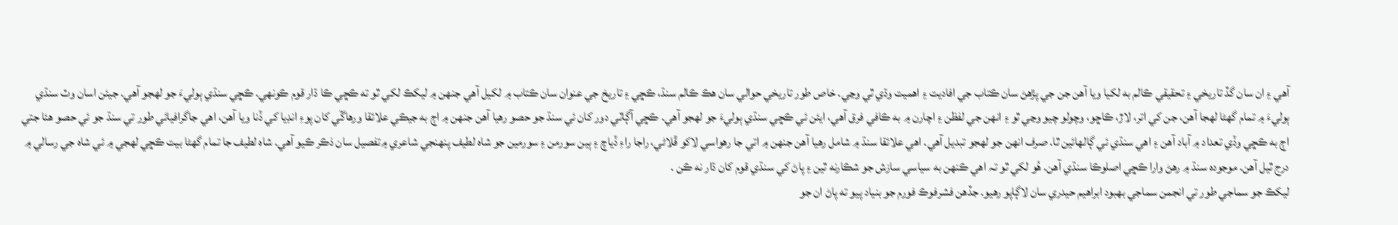آھي ۽ ان سان گڏ تاريخي ۽ تحقيقي ڪالم به لکيا ويا آھن جن جي پڙھڻ سان ڪتاب جي افاديت ۽ اھميت وڌي ٿي وڃي. خاص طور تاريخي حوالي سان ھڪ ڪالم سنڌ، ڪڇي ۽ تاريخ جي عنوان سان ڪتاب ۾ لکيل آھي جنھن ۾ ليکڪ لکي ٿو ته ڪڇي ڪا ڌار قوم ڪونھي. ڪڇي سنڌي ٻوليءَ جو لھجو آھي. جيئن اسان وٽ سنڌي ٻوليءَ ۾ تمام گھڻا لھجا آھن، جن کي اتر، لاڙ، ڪاڇو، وچولو چيو وڃي ٿو ۽ انھن جي لفظن ۽ اچارن ۾ به ڪافي فرق آھي، ايئن ئي ڪڇي سنڌي ٻوليءَ جو لھجو آھي. ڪڇي آڳاٽي دور کان ئي سنڌ جو حصو رھيا آھن جنھن ۾ اڄ به جيڪي علائقا ورھاڱي کان پوءِ انڊيا کي ڏنا ويا آھن، اھي جاگرافيائي طور تي سنڌ جو ئي حصو ھئا جتي اڄ به ڪڇي وڏي تعداد ۾ آباد آھن ۽ اھي سنڌي ئي ڳالھائين ٿا. صرف انھن جو لھجو تبديل آھي. اھي علائقا سنڌ ۾ شامل رھيا آھن جنھن ۾ اتي جا رھواسي لاکو ڦلاڻي، راجا راءِ ڏياچ ۽ ٻين سورمن ۽ سورمين جو شاه لطيف پنھنجي شاعري ۾تفصيل سان ذڪر ڪيو آھي. شاه لطيف جا تمام گھڻا بيت ڪڇي لھجي ۾ ئي شاه جي رسالي ۾ درج ٿيل آھن. موجوده سنڌ ۾ رھڻ وارا ڪڇي اصلوڪا سنڌي آھن. ھُو لکي ٿو تہ اھي ڪنھن به سياسي سازش جو شڪارنه ٿين ۽ پاڻ کي سنڌي قوم کان ڌار نه ڪن .
ليکڪ جو سماجي طور تي انجمن سماجي بھبود ابراھيم حيدري سان لاڳاپو رھيو. جڏھن فشرفوڪ فورم جو بنياد پيو ته پاڻ ان جو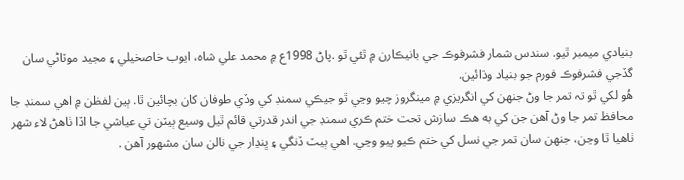بنيادي ميمبر ٿيو. سندس شمار فشرفوڪ جي بانيڪارن ۾ ٿئي ٿو .پاڻ 1998ع ۾ محمد علي شاه، ايوب خاصخيلي ۽ مجيد موٽاڻي سان گڏجي فشرفوڪ فورم جو بنياد وڌائين.
ھُو لکي ٿو تہ تمر جا وڻ جنھن کي انگريزي ۾ مينگروز چيو وڃي ٿو جيڪي سمنڊ کي وڏي طوفان کان بچائين ٿا. ٻين لفظن ۾ اھي سمنڊ جا محافظ تمر جا وڻ آھن جن کي به ھڪ سازش تحت ختم ڪري سمنڊ جي اندر قدرتي قائم ٿيل وسيع ٻيٽن تي عياشي جا اڏا ٺاھڻ لاء شھر ٺاھيا ٿا وڃن، جنھن سان تمر جي نسل کي ختم ڪيو پيو وڃي. اھي ٻيٽ ڏنگي ۽ ڀنڍار جي نالن سان مشھور آھن .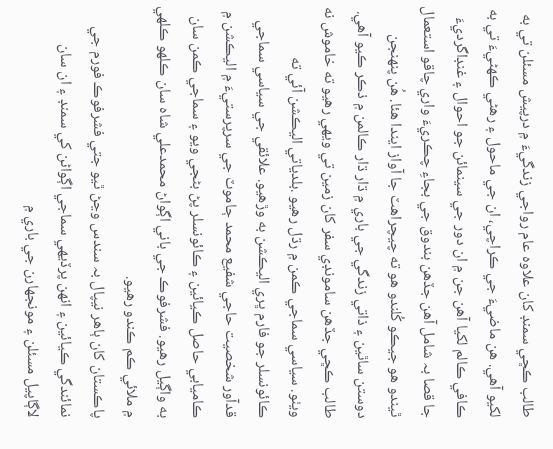طالب ڪڇي سمنڊ کان علاوه عام رواجي زندگيءَ ۾ درپيش مسئلن تي به لکيو آھي. ھن ماضيءَ جي ڪراچي، ان جي ماحول ۽ رھڻي ڪھڻيءَ تي به ڪافي ڪالم لکيا آھن جن ۾ ان دور جي سينمائن جو احوال ۽ غنڊاگرديءَ جا قصا بہ شامل آھن جڏھن بندوق جي بجاءِ چڪريءَ واري چاقو استعمال ٿيندو ھو جيڪو کُلندو ھو ته چيچراھٽ جا آواز ايندا ھئا. ھُن پنھنجن دوستن ساٿين ۽ ذاتي زندگي جي باري ۾ ڌار ڌار ڪالمن ۾ ذڪر ڪيو آھي.
طالب ڪڇي جڏھن سامونڊي سفر کان زمين تي ويھي رھيو ته خاموش نه ويٺو. سياسي سماجي ڪمن ۾ رڌل رھيو .بلدياتي اليڪشن آئي ته ڪائونسلر جو فارم ڀري اليڪشن به وڙھيو. علائقي جي سياسي سماجي قدآور شخصيت حاجي شفيع محمد ڄاموٽ جي سرپرستيءَ ۾ اليڪشن ۾ ڪاميابي حاصل ڪيائين ۽ ڪائونسلر پڻ بڻجي ويو ۽ سماجي ڪمن سان به واڳيل رھيو. فشرفوڪ جي باني اڳواڻ محمدعلي شاه سان ڪلھو ڪلھي ۾ ملائي ڪم ڪندو رھيو.
پاڪستان کان ٻاھر نيپال بہ سندس وڃڻ ٿيو جتي فشرفوڪ فورم جي نمائندگي ڪيائين ۽ انھن پرڏيھي سماجي اڳواڻن کي سمنڊ ۽ ان سان لاڳاپيل مسئلن ۽ مونجھارن جي باري ۾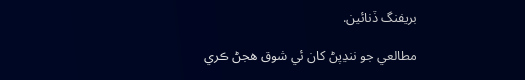بريفنگ ڏنائين.

مطالعي جو ننڍپڻ کان ئي شوق ھجڻ ڪري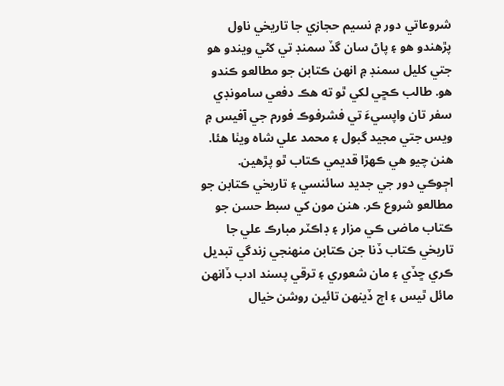شروعاتي دور ۾ نسيم حجازي جا تاريخي ناول پڙھندو ھو ۽ پاڻ سان گڏ سمنڊ تي کڻي ويندو ھو جتي کليل سمنڊ ۾ انھن ڪتابن جو مطالعو ڪندو ھو. طالب ڪڇي لکي ٿو ته ھڪ دفعي سامونڊي سفر تان واپسيءَ تي فشرفوڪ فورم جي آفيس ۾ ويس جتي مجيد گبول ۽ محمد علي شاه ويٺا ھئا. ھنن چيو ھي ڪھڙا قديمي ڪتاب ٿو پڙھين. اڄوڪي دور جي جديد سائنسي ۽ تاريخي ڪتابن جو مطالعو شروع ڪر. ھنن مون کي سبط حسن جو ڪتاب ماضى ڪي مزار ۽ ڊاڪٽر مبارڪ علي جا تاريخي ڪتاب ڏنا جن ڪتابن منھنجي زندگي تبديل ڪري ڇڏي ۽ مان شعوري ۽ ترقي پسند ادب ڏانھن مائل ٿيس ۽ اڄ ڏينھن تائين روشن خيال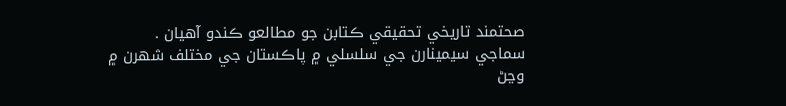صحتمند تاريخي تحقيقي ڪتابن جو مطالعو ڪندو آھيان .
سماجي سيمينارن جي سلسلي ۾ پاڪستان جي مختلف شھرن ۾ وڃڻ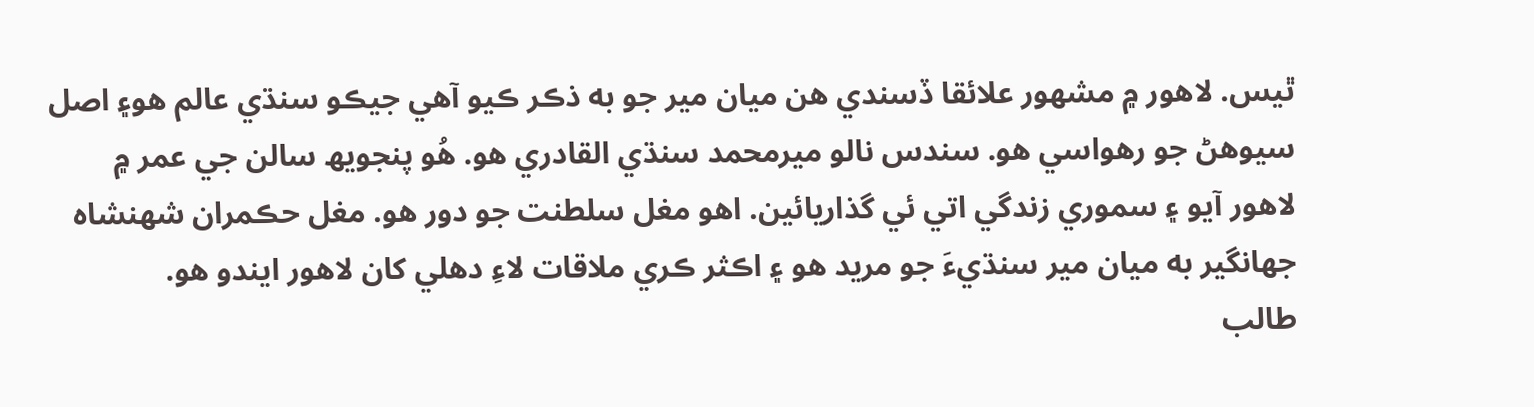ٿيس. لاھور ۾ مشھور علائقا ڏسندي ھن ميان مير جو به ذڪر ڪيو آھي جيڪو سنڌي عالم ھو۽ اصل سيوھڻ جو رھواسي ھو. سندس نالو ميرمحمد سنڌي القادري ھو. ھُو پنجويھ سالن جي عمر ۾ لاھور آيو ۽ سموري زندگي اتي ئي گذاريائين. اھو مغل سلطنت جو دور ھو. مغل حڪمران شھنشاه جھانگير به ميان مير سنڌيءَ جو مريد ھو ۽ اڪثر ڪري ملاقات لاءِ دھلي کان لاھور ايندو ھو.
طالب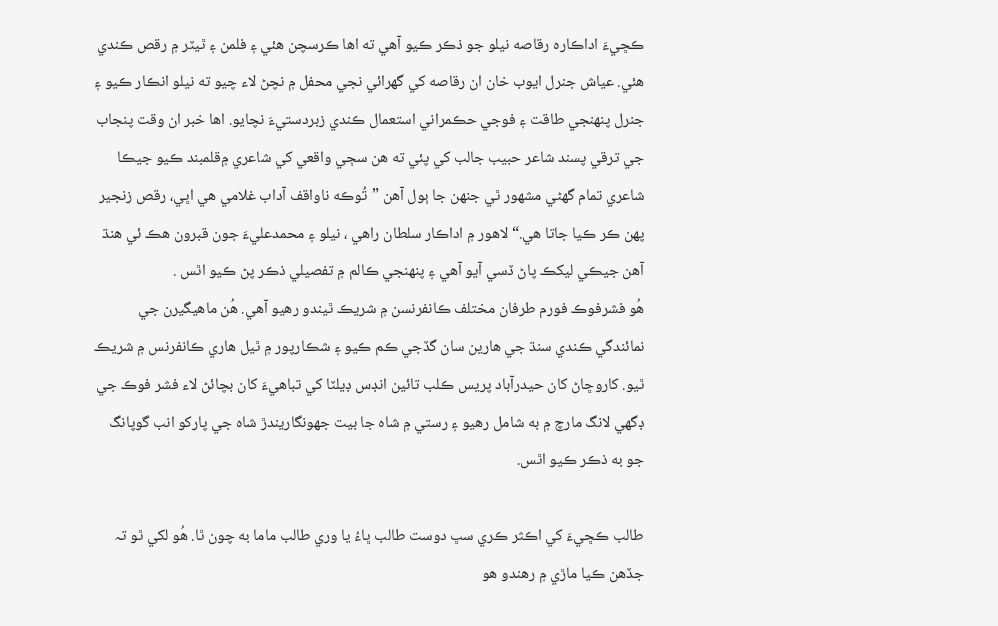ڪڇيءَ اداڪاره رقاصه نيلو جو ذڪر ڪيو آھي ته اھا ڪرسچن ھئي ۽ فلمن ۽ ٿيٽر ۾ رقص ڪندي ھئي. عياش جنرل ايوب خان ان رقاصه کي گھرائي نجي محفل ۾ نچڻ لاء چيو ته نيلو انڪار ڪيو ۽ جنرل پنھنجي طاقت ۽ فوجي حڪمراني استعمال ڪندي زبردستيءَ نچايو. اھا خبر ان وقت پنجاب جي ترقي پسند شاعر حبيب جالب کي پئي ته ھن سڄي واقعي کي شاعري ۾قلمبند ڪيو جيڪا شاعري تمام گھڻي مشھور ٿي جنھن جا ٻول آھن ”تُوڪه ناواقف آداب غلامي ھي اڀي، رقص زنجير پھن ڪر ڪيا جاتا ھي.“ لاھور ۾ اداڪار سلطان راھي ، نيلو ۽ محمدعليءَ جون قبرون ھڪ ئي ھنڌ آھن جيڪي ليکڪ پاڻ ڏسي آيو آھي ۽ پنھنجي ڪالم ۾ تفصيلي ذڪر پڻ ڪيو اٿس .
ھُو فشرفوڪ فورم طرفان مختلف ڪانفرنسن ۾ شريڪ ٿيندو رھيو آھي. ھُن ماھيگيرن جي نمائندگي ڪندي سنڌ جي ھارين سان گڏجي ڪم ڪيو ۽ شڪارپور ۾ ٿيل ھاري ڪانفرنس ۾ شريڪ ٿيو. کاروڇاڻ کان حيدرآباد پريس ڪلب تائين انڊس ڊيلٽا کي تباھيءَ کان بچائڻ لاء فشر فوڪ جي ڊگھي لانگ مارچ ۾ به شامل رھيو ۽ رستي ۾ شاه جا بيت جھونگاريندڙ شاه جي پارکو انب گوپانگ جو به ذڪر ڪيو اٿس.

طالب ڪڇيءَ کي اڪثر ڪري سڀ دوست طالب ڀاءُ يا وري طالب ماما به چون ٿا. ھُو لکي ٿو تہ جڏھن ڪيا ماڙي ۾ رھندو ھو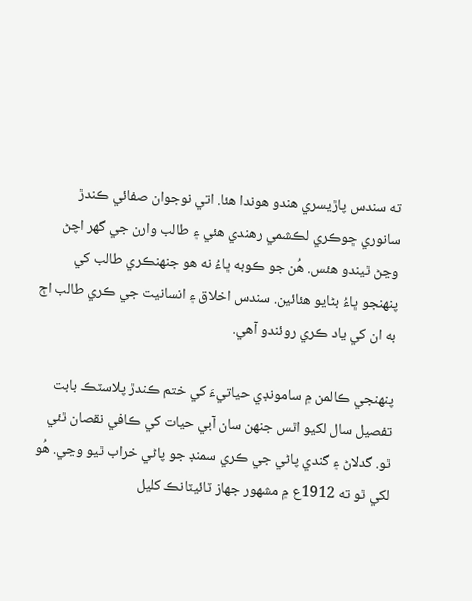ته سندس پاڙيسري ھندو ھوندا ھئا. اتي نوجوان صفائي ڪندڙ سانوري ڇوڪري لڪشمي رھندي ھئي ۽ طالب وارن جي گھر اچڻ وڃڻ ٿيندو ھئس. ھُن جو ڪوبه ڀاءُ نه ھو جنھنڪري طالب کي پنھنجو ڀاءُ بڻايو ھئائين. سندس اخلاق ۽ انسانيت جي ڪري طالب اڄ به ان کي ياد ڪري روئندو آھي.

پنھنجي ڪالمن ۾ سامونڊي حياتيءَ کي ختم ڪندڙ پلاسٽڪ بابت تفصيل سال لکيو اٿس جنھن سان آبي حيات کي ڪافي نقصان ٿئي ٿو. گدلاڻ ۽ گندي پاڻي جي ڪري سمنڊ جو پاڻي خراب ٿيو وڃي. ھُو لکي ٿو ته 1912ع ۾ مشھور جھاز ٽائيٽانڪ کليل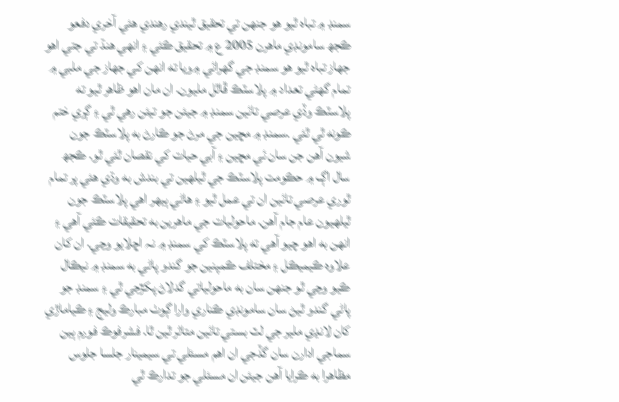سمنڊ ۾ تباه ٿيو ھو جنھن تي تحقيق ٿيندي رھندي ھئي آخري دفعو ڪجھ سامونڊي ماھرن 2005 ع ۾ تحقيق ڪئي ۽ انھي ھنڌ تي جتي اھو جھاز تباه ٿيو ھو سمنڊ جي گھرائي ۾ويا ته انھن کي جھاز جي ملبي ۾ تمام گھڻي تعداد ۾ پلاسٽڪ ڦاٿل مليون. ان مان اھو ظاھر ٿيو ته پلاسٽڪ وڏي عرصي تائين سمنڊ ۾ جيئن جو تيئن رھي ٿي ۽ ڳري ختم ڪونه ٿي ٿئي .سمنڊ ۾ مڇين جي مرڻ جو ڪارڻ به پلاسٽڪ جون شيون آھن جن سان ئي مڇين ۽ آبي حيات کي نقصان ٿئي ٿو. ڪجھ سال اڳ ۾ حڪومت پلاسٽڪ جي ٿيلھين تي بندش به وڌي ھئي پر تمام ٿوري عرصي تائين ان تي عمل ٿيو ۽ ھاڻي ٻيھر اھي پلاسٽڪ جون ٿيلھيون عام جام آھن. ماحوليات جي ماھرين به تحقيقات ڪئي آھي ۽ انھن به اھو چيو آھي ته پلاسٽڪ کي سمنڊ ۾ نہ اڇلايو وڃي. ان کان علاوه ڪيميڪل ۽ مختلف ڪمپنين جو گندو پاڻي به سمنڊ ۾ نيڪال ڪيو وڃي ٿو جنھن سان به ماحولياتي گدلاڻ پکڙجي ٿي ۽ سمنڊ جو پاڻي گندو ٿيڻ سان سامونڊي ڪناري وارا ڳوٺ مبارڪ وليج ۽ ڪياماڙي کان لانڍي ملير جي لٽ بستي تائين متاثر ٿين ٿا. فشرفوڪ فورم ٻين سماجي ادارن سان گڏجي ان اھم مسئلي تي سيمينار جلسا جلوس مظاھرا به ڪرايا آھن جيئن ان مسئلي جو تدارڪ ٿي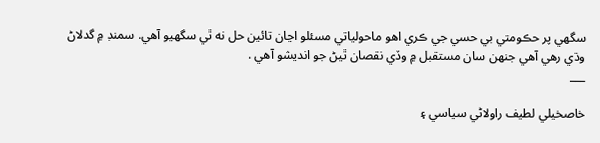سگھي پر حڪومتي بي حسي جي ڪري اھو ماحولياتي مسئلو اڃان تائين حل نه ٿي سگھيو آھي. سمنڊ ۾ گدلاڻ وڌي رھي آھي جنھن سان مستقبل ۾ وڏي نقصان ٿيڻ جو انديشو آھي .
___

خاصخيلي لطيف راولاڻي سياسي ۽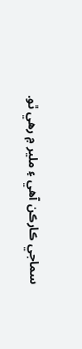سماجي ڪارڪن آھي ۽ ملير ۾ رھي ٿو.